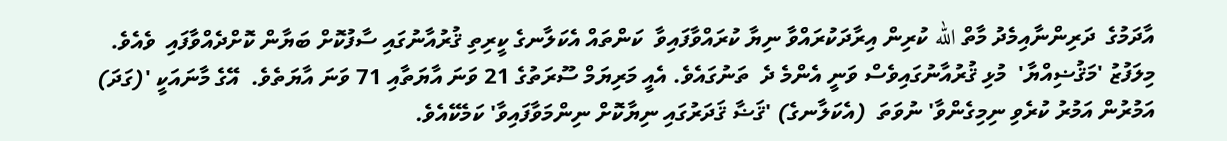އާދަމުގެ  ދަރިންނާއިމެދު މާތް الله ކުރިން އިރާދަކުރައްވާ ނިޔާ ކުރައްވާފައިވާ  ކަންތައް އެކަލާނގެ ކީރިތި ޤުރުއާނުގައި ސާފުކޮށް ބަޔާން ކޮށްދެއްވާފައި  ވެއެވެ. މިލަފުޒު 'މަޤުޟިއްޔާ'  މުޅި ޤުރުއާނުގައިވެސް ވަނީ އެންމެ ދެ  ތަނުގައެވެ. އެއީ މަރިޔަމް ސޫރަތުގެ 21 ވަނަ އާޔަތާއި 71 ވަނަ އާޔަތެވެ.  އޭގެ މާނައަކީ '(ގަދަ) އަމުރުން އަމުރު ކުރެވި ނިމިގެންވާ' ނުވަތަ  (އެކަލާނގެ) 'ޤަޟާ ޤަދަރުގައި ނިޔާކޮށް ނިންމަވާފައިވާ' ކަމެކޭއެވެ.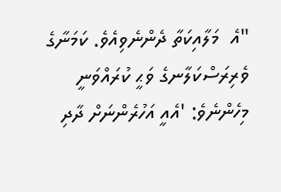"އެ  މަލާއިކަތާ ދެންނެވިއެވެ. ކަމަނާގެ ވެރިރަސްކަލާނގެ ވަޙީ ކުރައްވަނީ  މިހެންނެވެ: 'އެއީ އަހުރެންނަށް ދާދި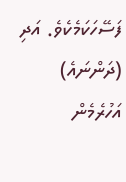ފަސޭހަކަމެކެވެ. އަދި (ދަންނައެ)  އަހުރެމެން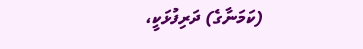(ކަމަނާގެ) ދަރިފުޅަކީ،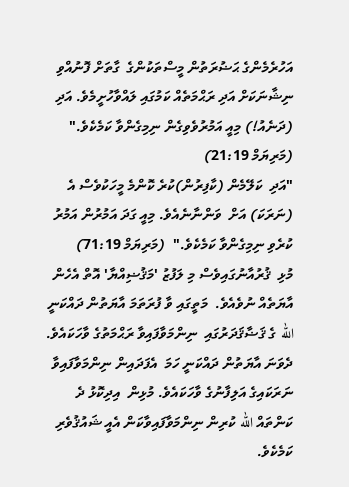އަހުރެމެންގެ ޙަޟުރަތުން މީސްތަކުންގެ  ގާތަށް ފޮނުއްވި ނިޝާނަކަށް އަދި ރަޙްމަތެއް ކަމުގައި ލައްވާހުށީމެވެ. އަދި  (ދަނެއު!) މިއީ އަމުރުވެވިގެން ނިމިގެންވާ ކަމެކެވެ." (މަރިޔަމް 21:19)
"އަދި  ކަލޭމެން (ކާފިރުން)ކުރެ ކޮންމެ މީހަކުވެސް އެ (ނަރަކަ) އަށް  ވަންނާނެއެވެ. މިއީ ގަދަ އަމުރުން އަމުރު ކުރެވި ނިމިގެންވާ ކަމެކެވެ."  (މަރިޔަމް 71:19)
މުޅި  ޤުރުއާނުގައިވެސް މި ލަފުޒު 'މަޤުޟިއްޔާ' އޮތް އެހެން އާޔަތެއް ނުވެއެވެ.  މަތީގައި ވާ ފުރަތަމަ އާޔަތުން ދައްކަނީ الله ގެ ޤަޟާޤަދަރުގައި  ނިންމަވާފައިވާ ރަޙްމަތުގެ ވާހަކައެވެ. ދެވަނަ އާޔަތުން ދައްކަނީ ހަމަ  އެފަދައިން ނިންމަވާފައިވާ ނަރަކައިގެ އަލިފާނުގެ ވާހަކައެވެ. މުޅިން  އިދިކޮޅު ދެ ކަންތައް الله ކުރިން ނިންމަވާފައިވާކަން އެއީ ޝައުޤުވެރި  ކަމެކެވެ.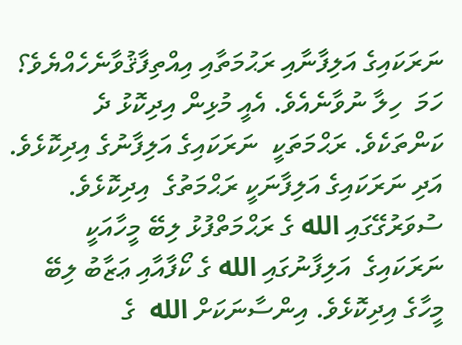ނަރަކައިގެ އަލިފާނާއި ރަޙުމަތާއި އިއްތިފާޤުވާނެހެއްޔެވެ؟ ހަމަ  ހިލާ ނުވާނެއެވެ. އެއީ މުޅިން އިދިކޮޅު ދެ ކަންތަކެވެ. ރަޙްމަތަކީ  ނަރަކައިގެ އަލިފާނުގެ އިދިކޮޅެވެ. އަދި ނަރަކައިގެ އަލިފާނަކީ ރަޙްމަތުގެ  އިދިކޮޅެވެ. ސުވަރުގޭގައި الله ގެ ރަޙްމަތްފުޅު ލިބޭ މީހާއަކީ ނަރަކައިގެ  އަލިފާނުގައި الله ގެ ކޯފާއާއި ޢަޒާބު ލިބޭ މީހާގެ އިދިކޮޅެވެ. އިންސާނަކަށް الله  ގެ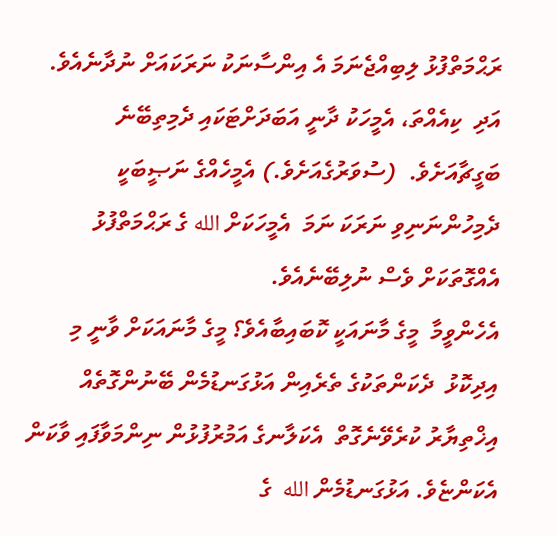ރަޙްމަތްފުޅު ލިބިއްޖެނަމަ އެ އިންސާނަކު ނަރަކައަށް ނުދާނެއެވެ. އަދި  ކިއެއްތަ، އެމީހަކު ދާނީ އަބަދަށްޓަކައި ދެމިތިބޭނެ ބަގީޗާއަށެވެ.  (ސުވަރުގެއަށެވެ.) އެމީހެއްގެ ނަޞީބަކީ ދެމިހުންނަނިވި ނަރަކަ ނަމަ  އެމީހަކަށް الله ގެ ރަޙްމަތްފުޅު އެއްގޮތަކަށް ވެސް ނުލިބޭނެއެވެ.
އެހެންވީމާ  މީގެ މާނައަކީ ކޮބައިބާއެވެ؟ މީގެ މާނައަކަށް ވާނީ މި އިދިކޮޅު  ދެކަންތަކުގެ ތެރެއިން އަޅުގަނޑުމެން ބޭނުންގޮތެއް އިޚްތިޔާރު ކުރެވޭނެގޮތް  އެކަލާނގެ އަމުރުފުޅުން ނިންމަވާފައި ވާކަން އެކަންޏެވެ. އަޅުގަނޑުމެން الله  ގެ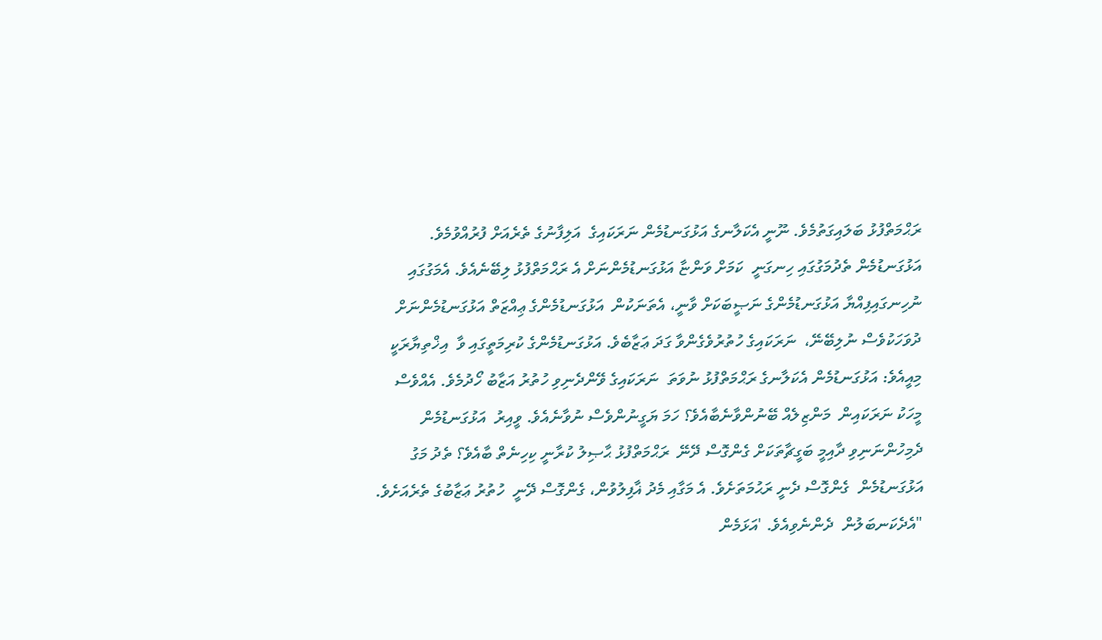ރަޙްމަތްފުޅު ބަލައިގަތުމެވެ. ނޫނީ އެކަލާނގެ އަޅުގަނޑުމެން ނަރަކައިގެ  އަލިފާނުގެ ތެރެއަށް ފުރުއްވުމެވެ. އަޅުގަނޑުމެން ތެދުމަގުގައި ހިނގަނީ  ކަމަށް ވަންޏާ އަޅުގަނޑުމެންނަށް އެ ރަޙްމަތްފުޅު ލިބޭނެއެވެ. އެމަގުގައި  ނުހިނގައިފިއްޔާ އަޅުގަނޑުމެންގެ ނަޞީބަކަށް ވާނީ، އެތަނަކުން  އަޅުގަނޑުމެންގެ ޢިއްޒަތް އަޅުގަނޑުމެންނަށް ދުވަހަކުވެސް ނުލިބޭނޭ،  ނަރަކައިގެ ހުތުރުވެގެންވާ ގަދަ ޢަޒާބެވެ. އަޅުގަނޑުމެންގެ ކުރިމަތީގައި ވާ  އިޚްތިޔާރަކީ މިއީއެވެ: އަޅުގަނޑުމެން އެކަލާނގެ ރަޙްމަތްފުޅު ނުވަތަ  ނަރަކައިގެ ވޭންދެނިވި ހުތުރު އަޒާބު ހޯދުމެވެ. އެއްވެސް މީހަކު ނަރަކައިން  މަންޒިލެއް ބޭނުންވާނެބާއެވެ؟ ހަމަ ޔަގީނުންވެސް ނުވާނެއެވެ. ވީއިރު  އަޅުގަނޑުމެން ދެމިހުންނަނިވި ދާއިމީ ބަގީޗާތަކަށް ގެންގޮސް ދޭނޭ  ރަޙްމަތްފުޅު ޙާޞިލު ކުރާނީ ކިހިނެތް ބާއެވެ؟ ތެދު މަގު އަޅުގަނޑުމެން  ގެންގޮސް ދެނީ ރަޙުމަތަށެވެ. އެ މަގާއި މެދު ޣާފިލުވުން، ގެންގޮސް ދޭނީ  ހުތުރު ޢަޒާބުގެ ތެރެއަށެވެ.
"އެދެކަނބަލުން  ދެންނެވިއެވެ. 'އަޅަމެން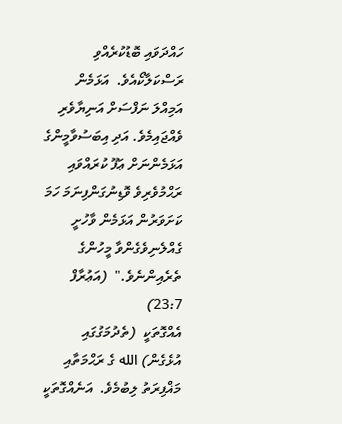ހައްދަވައި ބޮޑުކުރެއްވި ރަސްކަލާކޯއެވެ.  އަޅަމެން އަމިއްލަ ނަފްސަށް އަނިޔާވެރި ވެއްޖައިމެވެ. އަދި އިބަސުވާމީންގެ  އަޅަމެންނަށް ޢަފޫ ކުރައްވައި ރަޙްމުވެރިވެ ވޮޑިނުގަންފިނަމަ ހަމަ  ކަށަވަރުން އަޅަމެން ވާހުށީ ގެއްލެނިވެގެންވާ މީހުންގެ ތެރެއިންނެވެ."  (އަޢުރާފް 23:7)
އެއްގޮތަކީ  (ތެދުމަގުގައި އުޅެގެން) الله ގެ ރަޙްމަތާއި މަޣްފިރަތު ލިބުމެވެ.  އަނެއްގޮތަކީ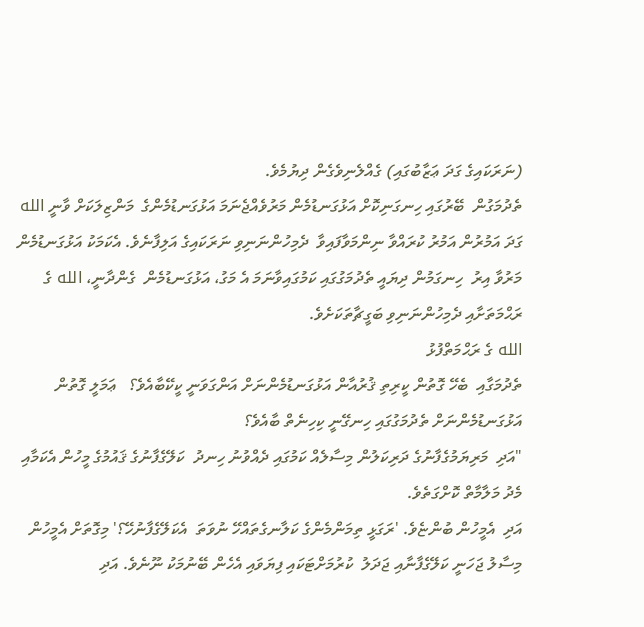(ނަރަކައިގެ ގަދަ ޢަޒާބުގައި) ގެއްލެނިވެގެން ދިޔުމެވެ.
ތެދުމަގުން  ބޭރުގައި ހިނގަނިކޮށް އަޅުގަނޑުމެން މަރުވެއްޖެނަމަ އަޅުގަނޑުމެންގެ  މަންޒިލަކަށް ވާނީ الله ގަދަ އަމުރުން އަމުރު ކުރައްވާ ނިންމަވާފައިވާ  ދެމިހުންނަނިވި ނަރަކައިގެ އަލިފާނެވެ. އެކަމަކު އަޅުގަނޑުމެން މަރުވާ އިރު  ހިނގަމުން ދިޔައީ ތެދުމަގުގައި ކަމުގައިވާނަމަ އެ މަގު، އަޅުގަނޑުމެން  ގެންދާނީ، الله ގެ ރަޙްމަތަށާއި ދެމިހުންނަނިވި ބަގީޗާތަކަށެވެ.
الله ގެ ރަޙްމަތްފުޅު
ތެދުމަގާއި  ބެހޭ ގޮތުން ކީރިތި ޤުރުއާން އަޅުގަނޑުމެންނަށް އަންގަވަނީ ކީކޭބާއެވެ؟   ޢަމަލީ ގޮތުން އަޅުގަނޑުމެންނަށް ތެދުމަގުގައި ހިނގޭނީ ކިހިނެތް ބާއެވެ؟
"އަދި  މަރިޔަމުގެފާނުގެ ދަރިކަލުން މިސާލެއް ކަމުގައި ދެއްވުނު ހިނދު  ކަލޭގެފާނުގެ ޤައުމުގެ މީހުން އެކަމާއި މެދު މަލާމާތް ކޮށްގަތެވެ.
އަދި  އެމީހުން ބުންޏެވެ. 'ރަގަޅީ ތިމަންމެންގެ ކަލާނގެތައްހޭ ނުވަތަ  އެކަލޭގެފާނުހޭ؟' މިގޮތަށް އެމީހުން މިސާލު ޖަހަނީ ކަލޭގެފާނާއި ޖަދަލު  ކުރުމަށްޓަކައި ފިޔަވައި އެހެން ބޭނުމަކު ނޫނެވެ. އަދި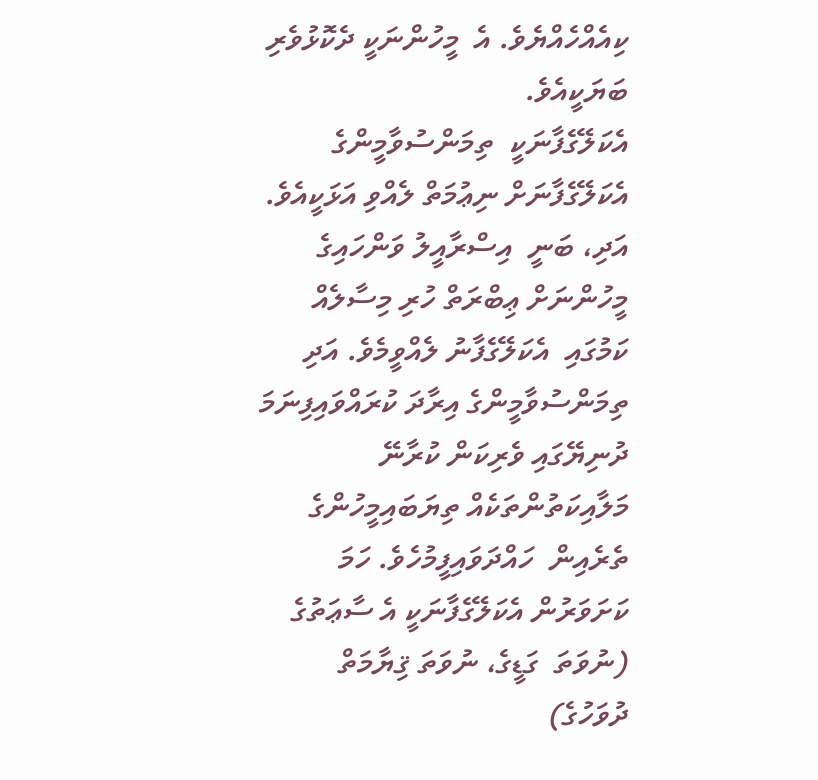ކިއެއްހެއްޔެވެ. އެ  މީހުންނަކީ ދެކޮޅުވެރި ބަޔަކީއެވެ.
އެކަލޭގެފާނަކީ  ތިމަންސުވާމީންގެ އެކަލޭގެފާނަށް ނިޢުމަތް ލެއްވި އަޅަކީއެވެ. އަދި، ބަނީ  އިސްރާއީލު ވަންހައިގެ މީހުންނަށް ޢިބްރަތް ހުރި މިސާލެއް ކަމުގައި  އެކަލޭގެފާނު ލެއްވީމެވެ. އަދި ތިމަންސުވާމީންގެ އިރާދަ ކުރައްވައިފިނަމަ  ދުނިޔޭގައި ވެރިކަން ކުރާނޭ މަލާއިކަތުންތަކެއް ތިޔަބައިމީހުންގެ ތެރެއިން  ހައްދަވައިފީމުހެވެ. ހަމަ ކަށަވަރުން އެކަލޭގެފާނަކީ އެ ސާޢަތުގެ (ނުވަތަ  ގަޑީގެ، ނުވަތަ ޤިޔާމަތް ދުވަހުގެ)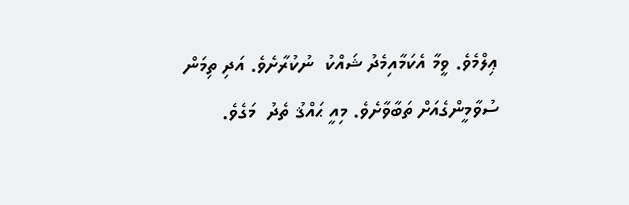ޢިލްމެވެ. ވީމާ އެކަމާއިމެދު ޝައްކު  ނުކުރާށެވެ. އަދި ތިމަން ސުވާމީންގެއަށް ތަބާވާށެވެ. މިއީ ޙައްޤު ތެދު  މަގެވެ.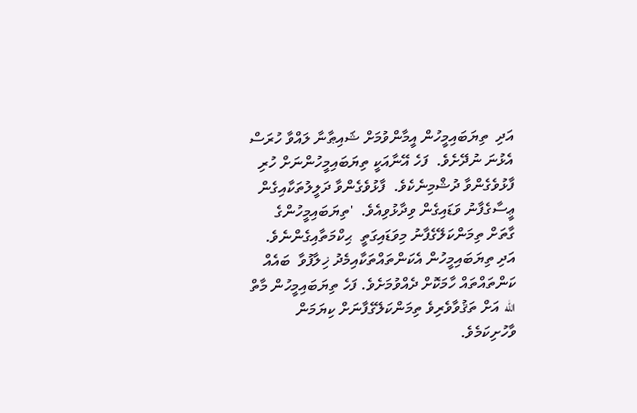އަދި  ތިޔަބައިމީހުން އީމާންވުމަށް ޝައިޠާނާ ލައްވާ ހުރަސް އެޅުނަ ނުދޭށެވެ.  ފަހެ އޭނާއަކީ ތިޔަބައިމީހުންނަށް ހުރި ފާޅުވެގެންވާ ދުޝްމިނެކެވެ.  ފާޅުވެގެންވާ ދަލީލުތަކާއިގެން ޢީސާގެފާނު ވަޑައިގެން ވިދާޅުވިއެވެ.  'ތިޔަބައިމީހުންގެ ގާތަށް ތިމަންކަލޭގެފާނު މިވަޑައިގަތީ  ޙިކްމަތާއިގެންނެވެ. އަދި ތިޔަބައިމީހުން އެކަންތައްތަކާއިމެދު ޚިލާފުވާ  ބައެއް ކަންތައްތައް ހާމަކޮށް ދެއްވުމަށެވެ. ފަހެ ތިޔަބައިމީހުން މާތް الله  އަށް ތަޤުވާވެރިވެ ތިމަންކަލޭގެފާނަށް ކިޔަމަން ވާހުށިކަމެވެ.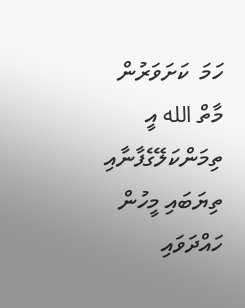ހަމަ  ކަށަވަރުން މާތް الله އީ ތިމަންކަލޭގެފާނާއި ތިޔަބައި މީހުން ހައްދަވައި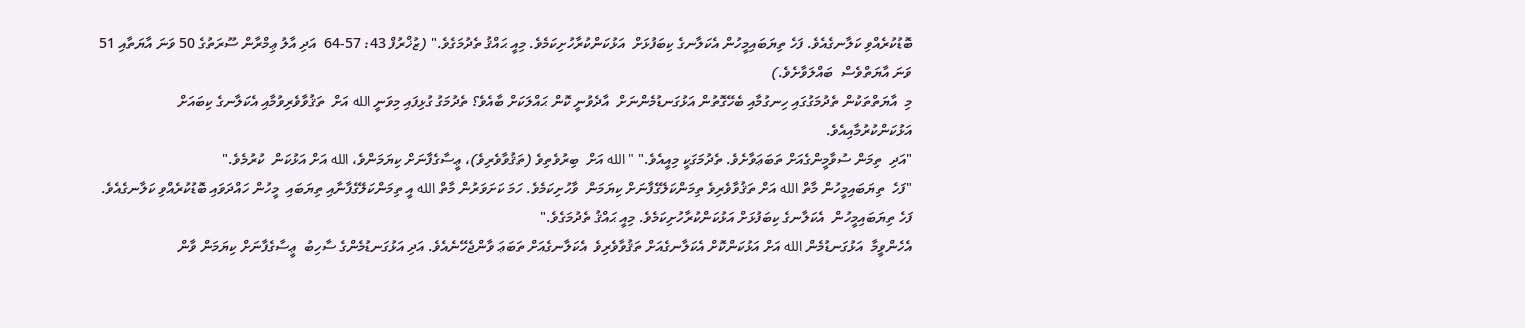ބޮޑުކުރެއްވި ކަލާނގެއެވެ. ފަހެ ތިޔަބައިމީހުން އެކަލާނގެ ކިބަފުޅަށް  އަޅުކަންކުރާހުށިކަމެވެ. މިއީ ޙައްޤު ތެދުމަގެވެ." (ޒުޚްރުފް 43: 57-64  އަދި އާލު ޢިމްރާން ސޫރަތުގެ 50 ވަނަ އާޔަތާއި 51 ވަނަ އާޔަތްވެސް  ބައްލަވާށެވެ.)
މި  އާޔަތްތަކުން ތެދުމަގުގައި ހިނގުމާއި ބެހޭގޮތުން އަޅުގަނޑުމެންނަށް  އާދެވުނީ ކޮން ޙައްލަކަށް ބާއެވެ؟ ތެދުމަގު ގުޅިފައި މިވަނީ الله އަށް  ތަޤުވާވެރިވުމާއި އެކަލާނގެ ކިބައަށް އަޅުކަންކުރުމާއިއެވެ.
"އަދި  ތިމަން ސުވާމީންގެއަށް ތަބަޢަވާށެވެ. ތެދުމަގަކީ މިއީއެވެ." "الله އަށް  ބިރުވެތިވެ (ތަޤުވާވެރިވެ)، ޢީސާގެފާނަށް ކިޔަމަންވެ، الله އަށް އަޅުކަން  ކުރުމެވެ."
"ފަހެ  ތިޔަބައިމީހުން މާތް الله އަށް ތަޤުވާވެރިވެ ތިމަންކަލޭގެފާނަށް ކިޔަމަން  ވާހުށިކަމެވެ. ހަމަ ކަށަވަރުން މާތް الله އީ ތިމަންކަލޭގެފާނާއި ތިޔަބައި  މީހުން ހައްދަވައި ބޮޑުކުރެއްވި ކަލާނގެއެވެ. ފަހެ ތިޔަބައިމީހުން  އެކަލާނގެ ކިބަފުޅަށް އަޅުކަންކުރާހުށިކަމެވެ. މިއީ ޙައްޤު ތެދުމަގެވެ."
އެހެންވީމާ  އަޅުގަނޑުމެން الله އަށް އަޅުކަންކޮށް އެކަލާނގެއަށް ތަޤުވާވެރިވެ  އެކަލާނގެއަށް ތަބަޢަ ވާންޖެހޭނެއެވެ. އަދި އަޅުގަނޑުމެންގެ ސާހިބު  ޢީސާގެފާނަށް ކިޔަމަން ވާން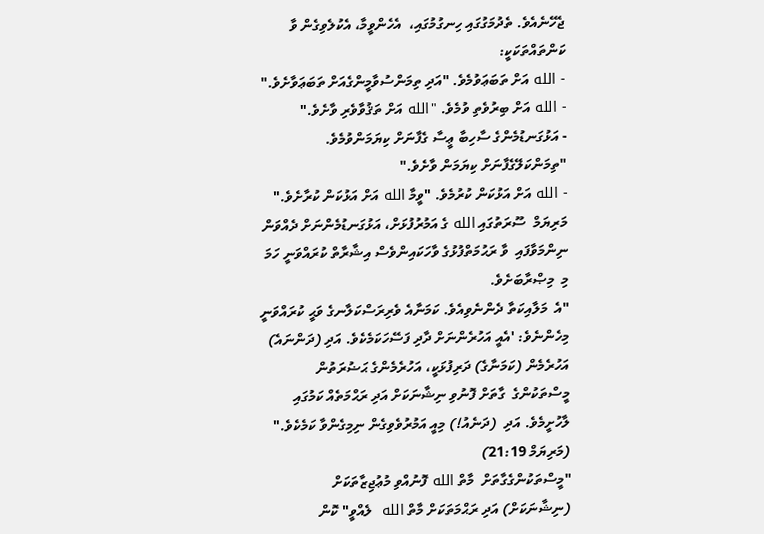ޖެހޭނެއެވެ. ތެދުމަގުގައި ހިނގުމުގައި،  އެހެންވީމާ، އެކުލެވިގެން ވާ ކަންތައްތަކަކީ:
- الله އަށް ތަބަޢަވުމެވެ. "އަދި ތިމަންސުވާމީންގެއަށް ތަބަޢަވާށެވެ."
- الله އަށް ބިރުވެތި ވުމެވެ. "الله އަށް ތަޤުވާވެރި ވާށެވެ."
- އަޅުގަނޑުމެންގެ ސާހިބާ ޢީސާ ގެފާނަށް ކިޔަމަންވުމެވެ. "ތިމަންކަލޭގެފާނަށް ކިޔަމަން ވާށެވެ."
- الله އަށް އަޅުކަން ކުރުމެވެ. "ވީމާ الله އަށް އަޅުކަން ކުރާށެވެ."
މަރިޔަމް  ސޫރަތުގައި الله ގެ އަމުރުފުޅަށް، އަޅުގަނޑުމެންނަށް ދެއްވަން ނިންމަވާފައި  ވާ ރަޙުމަތްފުޅުގެ ވާހަކައިންވެސް އިޝާރާތް ކުރައްވަނީ ހަމަ މި  މިޞްރާބަށެވެ.
"އެ  މަލާއިކަތާ ދެންނެވިއެވެ. ކަމަނާއެ ވެރިރަސްކަލާނގެ ވަޙީ ކުރައްވަނީ  މިހެންނެވެ: 'އެއީ އަހުރެންނަށް ދާދި ފަސޭހަކަމެކެވެ. އަދި (ދަންނައެ)  އަހުރެމެން (ކަމަނާގެ) ދަރިފުޅަކީ، އަހުރެމެންގެ ޙަޟުރަތުން މީސްތަކުންގެ  ގާތަށް ފޮނުވި ނިޝާނަކަށް އަދި ރަޙްމަތެއް ކަމުގައި ލާހުށީމެވެ. އަދި  (ދަނެއު!) މިއީ އަމުރުވެވިގެން ނިމިގެންވާ ކަމެކެވެ." (މަރިޔަމް 21:19)
"މީސްތަކުންގެގާތަށް  މާތް الله ފޮނުއްވި މުޢުޖިޒާތަކަށް (ނިޝާނަކަށް) އަދި ރަޙްމަތަކަށް މާތް الله  ލެއްވީ" ކޮން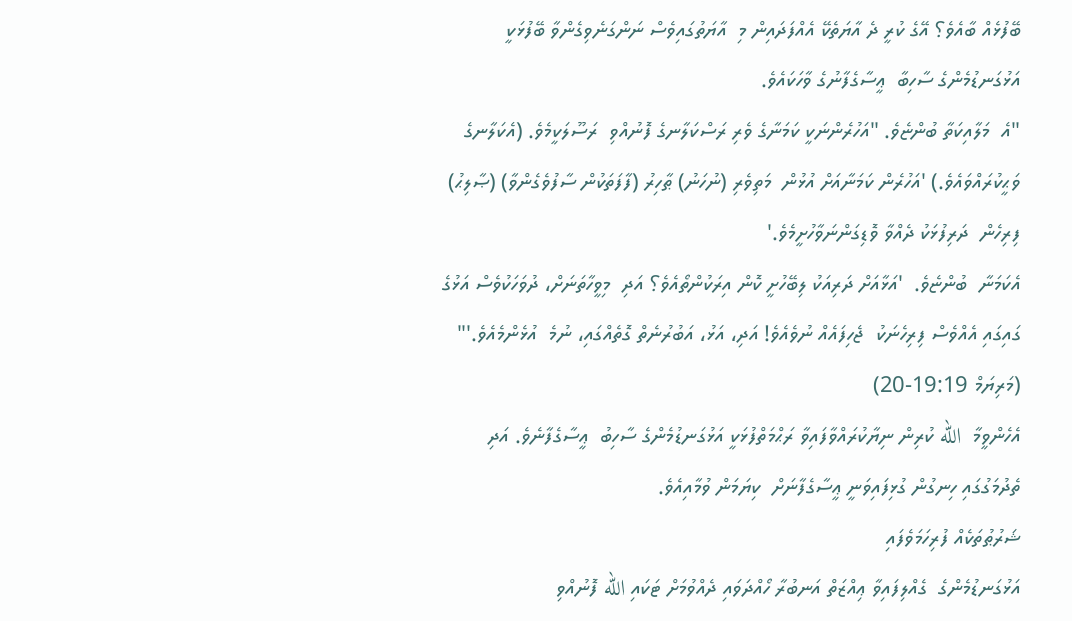ބޭފުޅެއް ބާއެވެ؟ އޭގެ ކުރީ ދެ އާޔަތެކޭ އެއްފަދައިން މި  އާޔަތުގައިވެސް ނަންގަނެވިގެންވާ ބޭފުޅަކީ އަޅުގަނޑުމެންގެ ސާހިބާ  ޢީސާގެފާނުގެ ވާހަކައެވެ.
"އެ  މަލާއިކަތާ ބުންޏެވެ. "އަހުރެންނަކީ ކަމަނާގެ ވެރި ރަސްކަލާނގެ ފޮނުއްވި  ރަސޫލަކީމެވެ. (އެކަލާނގެ ވަޙީކުރައްވައެވެ.) 'އަހުރެން ކަމަނާއަށް އުޅުން  މަތިވެރި (ނުހަނު) ޠާހިރު (ފާފަތަކުން ސާފުވެގެންވާ) (ޞާލިޙު) ފިރިހެން  ދަރިފުޅަކު ދެއްވާ ވޮޑިގަންނަވާހުށީމެވެ.'
އެކަމަނާ  ބުންޏެވެ.  'އަޅާއަށް ދަރިއަކު ލިބޭހުށީ ކޮން އިރަކުންތޯއެވެ؟ އަދި  މިވީހާތަނަށް، ދުވަހަކުވެސް އަޅުގެ ގައިގައި އެއްވެސް ފިރިހެނަކު  ޖެހިފައެއް ނުވެއެވެ! އަދި، އަޅު، އަބުރުނެތް ގޮތެއްގައި، ނުމެ  އުޅެންމެއެވެ.'" (މަރިޔަމް 19:19-20)
އެހެންވީމާ  الله ކުރިން ނިޔާކުރައްވާފައިވާ ރަޙްމަތްފުޅަކީ އަޅުގަނޑުމެންގެ ސާހިބު  ޢީސާގެފާނެވެ. އަދި ތެދުމަގުގައި ހިނގުން ގުޅިފައިވަނީ ޢީސާގެފާނަށް  ކިޔަމަން ވުމާއިއެވެ.
ޝަރުޠުތަކެއް ފުރިހަމަވެފައި
އަޅުގަނޑުމެންގެ  ގެއްލިފައިވާ ޢިއްޒަތް އަނބުރާ ހޯއްދަވައި ދެއްވުމަށް ޓަކައި الله ފޮނުއްވި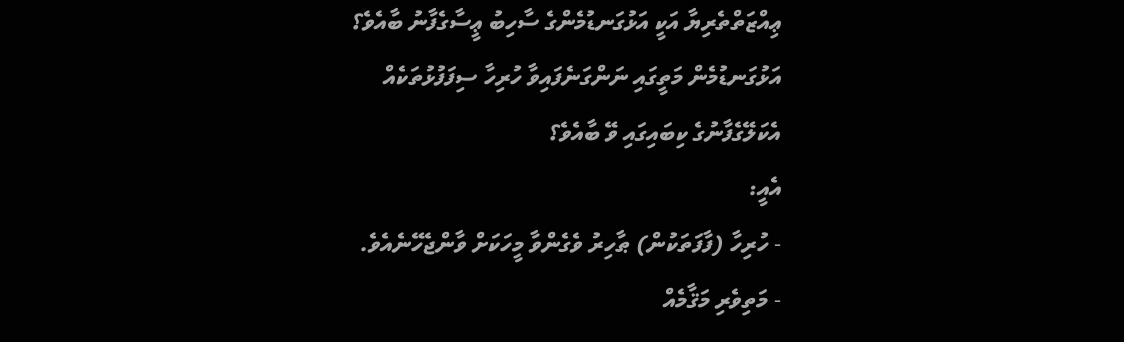ޢިއްޒަތްތެރިޔާ އަކީ އަޅުގަނޑުމެންގެ ސާހިބު ޢީސާގެފާނު ބާއެވެ؟  އަޅުގަނޑުމެން މަތީގައި ނަންގަނެފައިވާ ހުރިހާ ސިފަފުޅުތަކެއް  އެކަލޭގެފާނުގެ ކިބައިގައި ވޭ ބާއެވެ؟
އެއީ:
- ހުރިހާ (ފާފަތަކުން) ޠާހިރު ވެގެންވާ މީހަކަށް ވާންޖެހޭނެއެވެ.
- މަތިވެރި މަޤާމެއް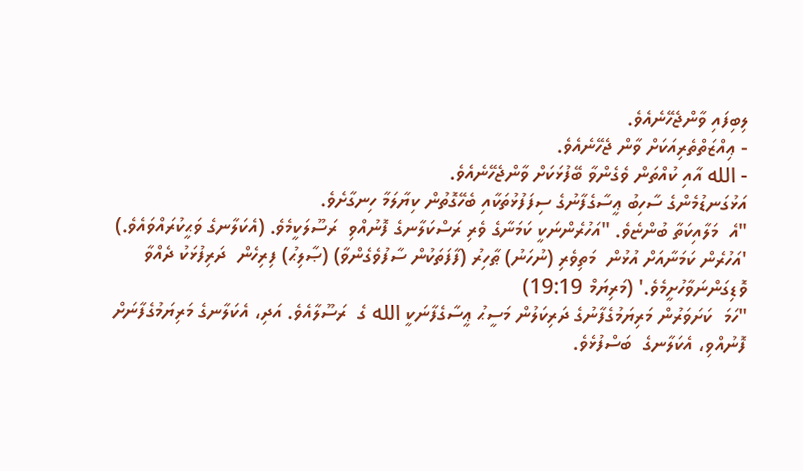ލިބިފައި ވާންޖެހޭނެއެވެ.
- ޢިއްޒަތްތެރިއަކަށް ވާން ޖެހޭނެއެވެ.
- الله އާއި ކުއްތަން ވެގެންވާ ބޭފުޅަކަށް ވާންޖެހޭނެއެވެ.
އަޅުގަނޑުމެންގެ ސާހިބު ޢީސާގެފާނުގެ ސިފަފުޅުތަކާއި ބެހޭގޮތުން ކިޔާލަމާ ހިނގާށެވެ.
"އެ  މަލާއިކަތާ ބުންޏެވެ. "އަހުރެންނަކީ ކަމަނާގެ ވެރި ރަސްކަލާނގެ ފޮނުއްވި  ރަސޫލަކީމެވެ. (އެކަލާނގެ ވަޙީކުރައްވައެވެ.) 'އަހުރެން ކަމަނާއަށް އުޅުން  މަތިވެރި (ނުހަނު) ޠާހިރު (ފާފަތަކުން ސާފުވެގެންވާ) (ޞާލިޙު) ފިރިހެން  ދަރިފުޅަކު ދެއްވާ ވޮޑިގަންނަވާހުށީމެވެ.' (މަރިޔަމް 19:19)
"ހަމަ  ކަށަވަރުން މަރިޔަމުގެފާނުގެ ދަރިކަލުން މަސީޙު ޢީސާގެފާނަކީ الله ގެ  ރަސޫލާއެވެ. އަދި، އެކަލާނގެ މަރިޔަމުގެފާނަށް ފޮނުއްވި، އެކަލާނގެ  ބަސްފުޅެވެ.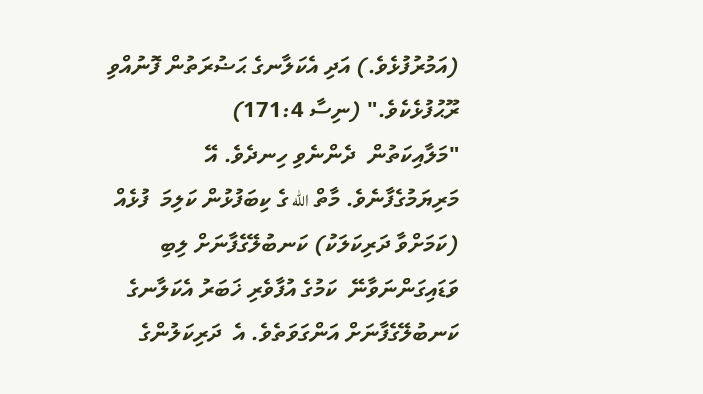(އަމުރުފުޅެވެ.) އަދި އެކަލާނގެ ޙަޟުރަތުން ފޮނުއްވި  ރޫޙުފުޅެކެވެ." (ނިސާ 171:4)
"މަލާއިކަތުން  ދެންނެވި ހިނދެވެ. އޭ މަރިޔަމުގެފާނެވެ. މާތް الله ގެ ކިބަފުޅުން ކަލިމަ  ފުޅެއް (ކަމަށްވާ ދަރިކަލަކު) ކަނބުލޭގެފާނަށް ލިބި ވަޑައިގަންނަވާނޭ  ކަމުގެ އުފާވެރި ޚަބަރު އެކަލާނގެ ކަނބުލޭގެފާނަށް އަންގަވަތެވެ. އެ  ދަރިކަލުންގެ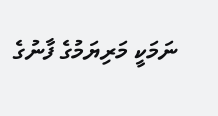ނަމަކީ މަރިޔަމުގެ ފާނުގެ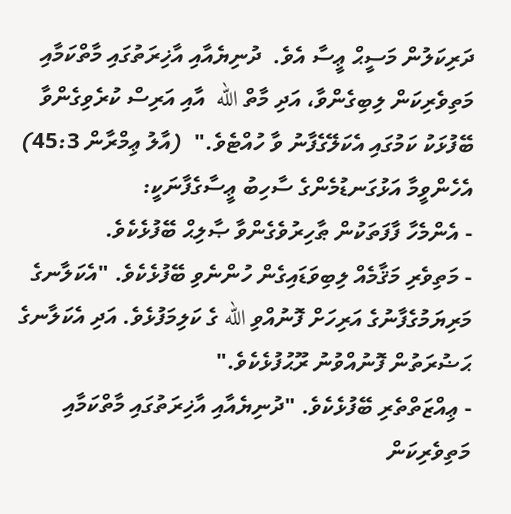ދަރިކަލުން މަސީޙް ޢީސާ އެވެ.  ދުނިޔެއާއި އާޚިރަތުގައި މާތްކަމާއި މަތިވެރިކަން ލިބިގެންވާ، އަދި މާތް الله  އާއި އަރިސް ކުރެވިގެންވާ ބޭފުޅަކު ކަމުގައި އެކަލޭގެފާނު ވާ ހުއްޓެވެ."  (އާލު ޢިމްރާން 45:3)
އެހެންވީމާ އަޅުގަނޑުމެންގެ ސާހިބު ޢީސާގެފާނަކީ:
- އެންމެހާ ފާފަތަކުން ޠާހިރުވެގެންވާ ޞާލިޙް ބޭފުޅެކެވެ.
- މަތިވެރި މަޤާމެއް ލިބިވަޑައިގެން ހުންނެވި ބޭފުޅެކެވެ. "އެކަލާނގެ މަރިޔަމުގެފާނުގެ އަރިހަށް ފޮނުއްވި الله ގެ ކަލިމަފުޅެވެ. އަދި އެކަލާނގެ ޙަޟުރަތުން ފޮނުއްވުނު ރޫޙުފުޅެކެވެ."
- ޢިއްޒަތްތެރި ބޭފުޅެކެވެ. "ދުނިޔެއާއި އާޚިރަތުގައި މާތްކަމާއި މަތިވެރިކަން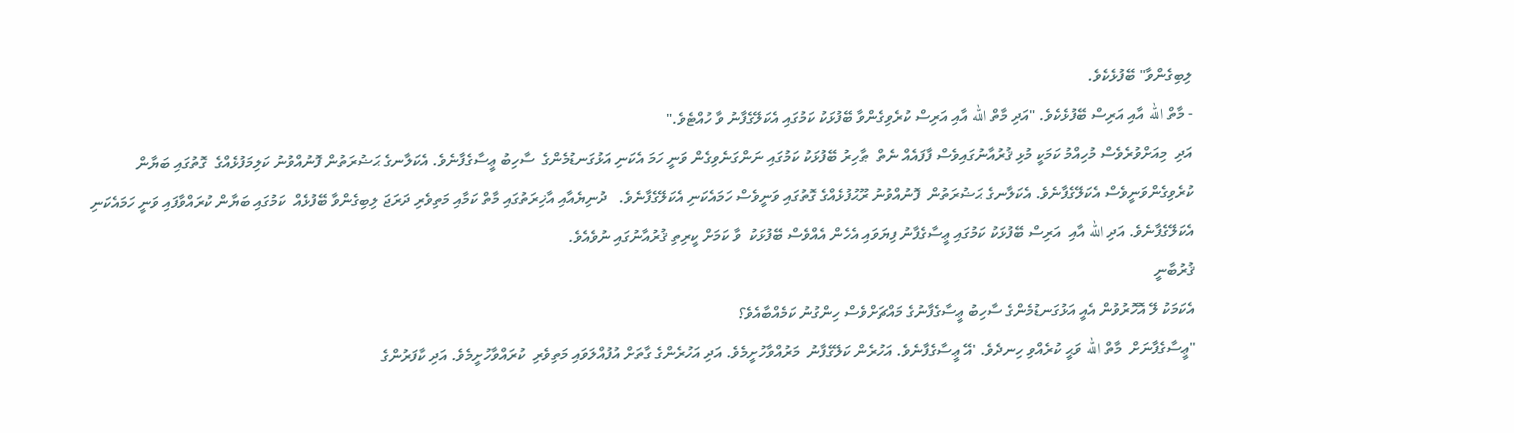ލިބިގެންވާ" ބޭފުޅެކެވެ.
- މާތް الله އާއި އަރިސް ބޭފުޅެކެވެ. "އަދި މާތް الله އާއި އަރިސް ކުރެވިގެންވާ ބޭފުޅަކު ކަމުގައި އެކަލޭގެފާނު ވާ ހުއްޓެވެ."
އަދި  މިއަށްވުރެވެސް މުހިއްމު ކަމަކީ މުޅި ޤުރުއާނުގައިވެސް ފާފައެއް ނެތް  ޠާހިރު ބޭފުޅަކު ކަމުގައި ނަންގަނެވިގެން ވަނީ ހަމަ އެކަނި އަޅުގަނޑުމެންގެ  ސާހިބު ޢީސާގެފާނެވެ. އެކަލާނގެ ޙަޟުރަތުން ފޮނުއްވުނު ކަލިމަފުޅެއްގެ  ގޮތުގައި ބަޔާން ކުރެވިގެންވަނީވެސް އެކަލޭގެފާނެވެ. އެކަލާނގެ ޙަޟުރަތުން  ފޮނުއްވުނު ރޫޙުފުޅެއްގެ ގޮތުގައި ވަނީވެސް ހަމައެކަނި އެކަލޭގެފާނެވެ.   ދުނިޔެއާއި އާޚިރަތުގައި މާތް ކަމާއި މަތިވެރި ދަރަޖަ ލިބިގެންވާ ބޭފުޅެއް  ކަމުގައި ބަޔާން ކުރައްވާފައި ވަނީ ހަމައެކަނި އެކަލޭގެފާނެވެ. އަދި الله އާއި  އަރިސް ބޭފުޅަކު ކަމުގައި ޢީސާގެފާނު ފިޔަވައި އެހެން އެއްވެސް ބޭފުޅަކު  ވާ ކަމަށް ކީރިތި ޤުރުއާނުގައި ނުވެއެވެ.
ޤުރުބާނީ
އެކަމަކު ލޭ އޮހޮރުވުން އެއީ އަޅުގަނޑުމެންގެ ސާހިބު ޢީސާގެފާނުގެ މައްޗަށްވެސް ހިންގުނު ކަމެއްބާއެވެ؟
"ޢީސާގެފާނަށް  މާތް الله ވަޙީ ކުރެއްވި ހިނދެވެ. 'އޭ ޢީސާގެފާނެވެ. އަހުރެން ކަލޭގެފާނު  މަރުއްވާހުށީމެވެ. އަދި އަހުރެންގެ ގާތަށް އުފުއްލަވައި މަތިވެރި  ކުރައްވާހުށީމެވެ. އަދި ކާފަރުންގެ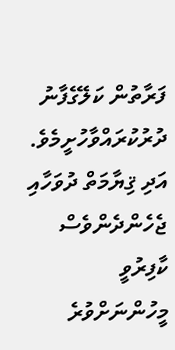ފަރާތުން ކަލޭގެފާނު  ދުރުކުރައްވާހުށީމެވެ. އަދި ޤިޔާމަތް ދުވަހާއި ޖެހެންދެންވެސް ކާފިރުވީ  މީހުންނަށްވުރެ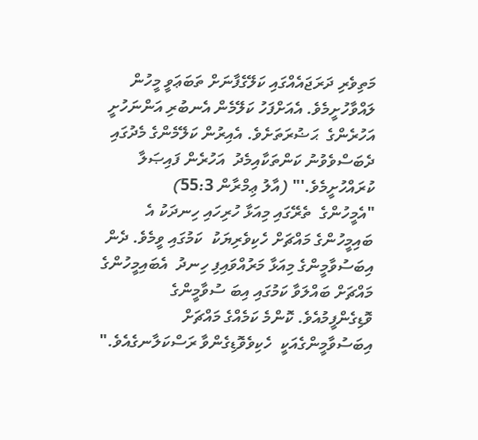މަތިވެރި ދަރަޖައެއްގައި ކަލޭގެފާނަށް ތަބަޢަވީ މީހުން  ލައްވާހުށީމެވެ. އެއަށްފަހު ކަލޭމެން އެނބުރި އަންނަހުށީ އަހުރެންގެ  ޙަޟުރަތަށެވެ. އެއިރުން ކަލޭމެންގެ މެދުގައި ދެބަސްވެވުނު ކަންތަކާއިމެދު  އަހުރެން ފައިޞަލާ ކުރައްހުށީމެވެ.'" (އާލު ޢިމްރާން 55:3)
"އެމީހުންގެ  ތެރޭގައި މިއަޅާ ހުރިހައި ހިނދަކު އެ ބައިމީހުންގެ މައްޗަށް ހެކިވެރިޔަކު  ކަމުގައި ވީމެވެ. ދެން އިބަސުވާމީންގެ މިއަޅާ މަރުއްވައިފި ހިނދު  އެބައިމީހުންގެ މައްޗަށް ބައްލަވާ ކަމުގައި އިބަ ސުވާމީންގެ  ވޮޑިގެންފީމުއެވެ. ކޮންމެ ކަމެއްގެ މައްޗަށް އިބަސުވާމީންގެއަކީ  ހެކިވެވޮޑިގެންވާ ރަސްކަލާނގެއެވެ."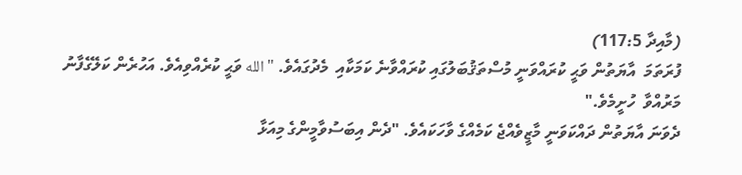(މާއިދާ 117:5)
ފުރަތަމަ  އާޔަތުން ވަޙީ ކުރައްވަނީ މުސްތަޤުބަލުގައި ކުރައްވާނެ ކަމަކާއި  މެދުގައެވެ. "الله ވަޙީ ކުރެއްވިއެވެ. އަހުރެން ކަލޭގެފާނު މަރުއްވާ  ހުށީމެވެ."
ދެވަނަ އާޔަތުން ދައްކަވަނީ މާޒީވެއްޖެ ކަމެއްގެ ވާހަކައެވެ. "ދެން އިބަސުވާމީންގެ މިއަޅާ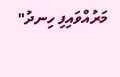މަރުއްވައިފި ހިނދު"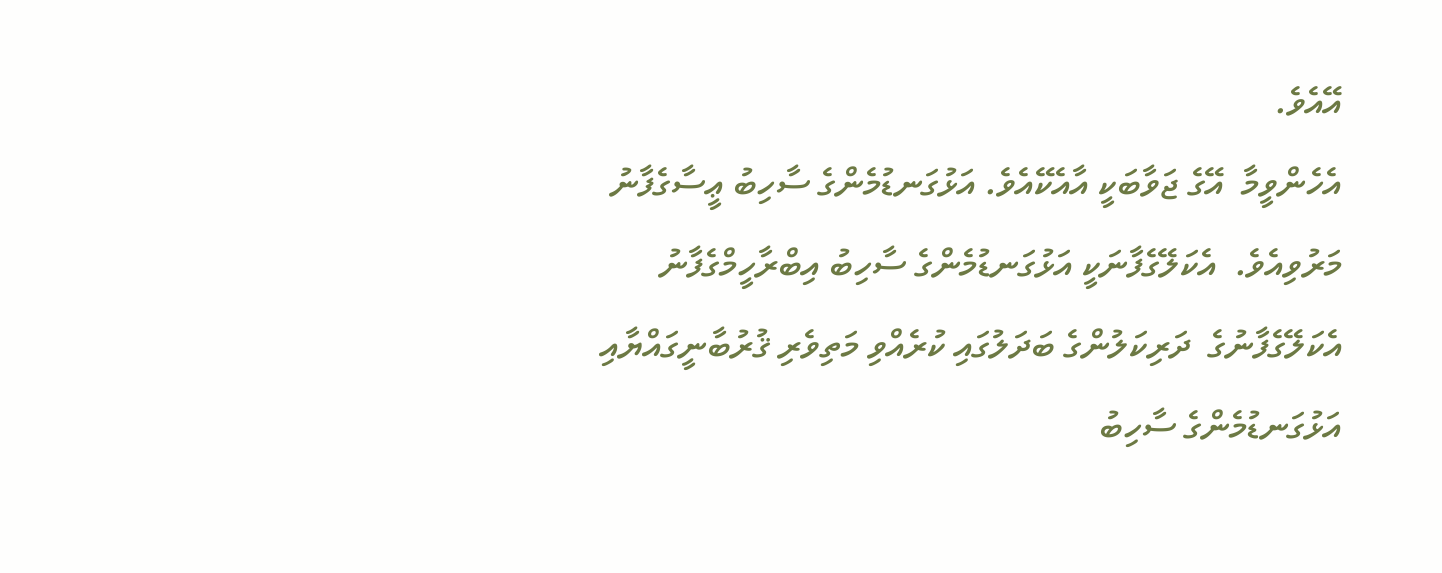އޭއެވެ.
އެހެންވީމާ  އޭގެ ޖަވާބަކީ އާއެކޭއެވެ. އަޅުގަނޑުމެންގެ ސާހިބު ޢީސާގެފާނު މަރުވިއެވެ.  އެކަލޭގެފާނަކީ އަޅުގަނޑުމެންގެ ސާހިބު އިބްރާހީމްގެފާނު އެކަލޭގެފާނުގެ  ދަރިކަލުންގެ ބަދަލުގައި ކުރެއްވި މަތިވެރި ޤުރުބާނީގައްޔާއި  އަޅުގަނޑުމެންގެ ސާހިބު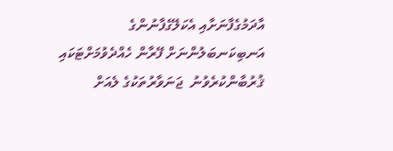އާދަމުގެފާނަށާއި އެކަލޭގެފާނުންގެ  އަނބިކަނބަލުންނަށް ފޭރާން ހެއްދެވުމަށްޓަކައި ޤުރުބާންކުރެވުނު  ޖަނަވާރުތަކުގެ ލެއަށް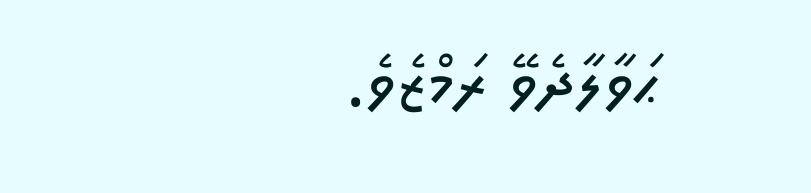ޙަވާލާދެވޭ ރަމްޒެވެ.